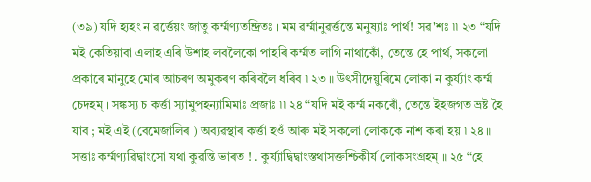(৩৯) যদি হ্যহং ন ৱৰ্ত্তেয়ং জাতু কৰ্ম্মণ্যতন্দ্রিতঃ । মম ৱৰ্ম্মানুৱৰ্ত্তন্তে মনুষ্যাঃ পার্থ! সৱ'শঃ ৷৷ ২৩ “যদি মই কেতিয়াবা এলাহ এৰি উশাহ লবলৈকো পাহৰি কৰ্ম্মত লাগি নাথাকোঁ, তেন্তে হে পার্থ, সকলো প্ৰকাৰে মানুহে মোৰ আচৰণ অমুকৰণ কৰিবলৈ ধৰিব ৷ ২৩ ॥ উৎসীদেয়ুৰিমে লোকা ন কুৰ্য্যাং কৰ্ম্ম চেদহম্ । সঙ্কস্য চ কৰ্ত্তা স্যামুপহন্যামিমাঃ প্রজাঃ ৷৷ ২৪ “যদি মই কৰ্ম্ম নকৰোঁ, তেন্তে ইহজগত ভ্ৰষ্ট হৈ যাব ; মই এই (বেমেজালিৰ ) অব্যৱস্থাৰ কৰ্ত্তা হওঁ আৰু মই সকলো লোককে নাশ কৰা হয় ৷ ২৪ ॥ সত্তাঃ কৰ্ম্মণ্যৱিদ্বাংসো যথা কুৱন্তি ভাৰত ! . কুৰ্য্যাদ্বিদ্বাংস্তথাসক্তশ্চিকীৰ্য লোকসংগ্ৰহম্ ॥ ২৫ “হে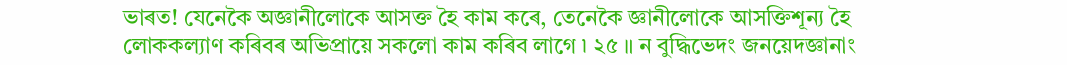ভাৰত! যেনেকৈ অজ্ঞানীলোকে আসক্ত হৈ কাম কৰে, তেনেকৈ জ্ঞানীলোকে আসক্তিশূন্য হৈ লোককল্যাণ কৰিবৰ অভিপ্রায়ে সকলো কাম কৰিব লাগে ৷ ২৫ ॥ ন বুদ্ধিভেদং জনয়েদজ্ঞানাং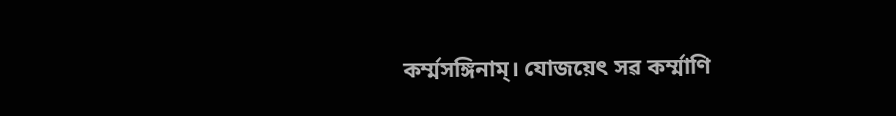কৰ্ম্মসঙ্গিনাম্। যোজয়েৎ সৱ কৰ্ম্মাণি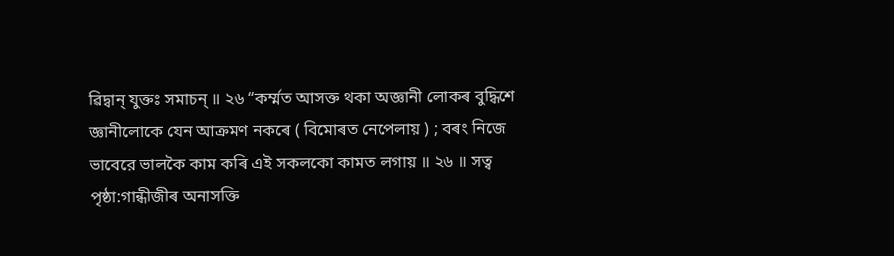ৱিদ্বান্ যুক্তঃ সমাচন্ ॥ ২৬ “কৰ্ম্মত আসক্ত থকা অজ্ঞানী লোকৰ বুদ্ধিশে জ্ঞানীলোকে যেন আক্রমণ নকৰে ( বিমোৰত নেপেলায় ) ; বৰং নিজে ভাবেরে ভালকৈ কাম কৰি এই সকলকো কামত লগায় ॥ ২৬ ॥ সত্ব
পৃষ্ঠা:গান্ধীজীৰ অনাসক্তি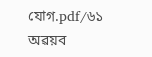যোগ.pdf/৬১
অৱয়ব